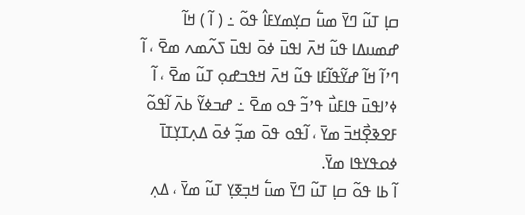ߛߊ߲ ߠߎ߬ ߣߌ߫ ߘߎ߱ ߛߌ߲ߘߌߓߊ߮ ߟߋ߬ ߸ ( ߊ߬ ) ߞߊ߬ ߝߘߎߡߊ ߟߎ߬ ߞߍ߫ ߊߟߎ߫ ߦߋ߫ ߊߟߎ߫ ߖߍ߬ߘߍ ߘߐ߫ ، ߊ߬ ߣߴߊ߬ ߞߊ߬ ߝߌ߬ߟߊ߬ߓߊ ߟߎ߬ ߞߍ߫ ߞߟߏߝߋ߲ ߠߎ߬ ߘߐ߫ ، ߊ߬ ߦߴߊߟߎ߫ ߟߊߓߎ߯ ߟߴߏ߬ ߟߋ ߘߐ߫ ߸ ߝߏߦߌ߬ ߕߍ߫ ߊ߬ߟߋ߬ ߓߐߢߐ߲߯ߞߏ߫ ߘߌ߫ ، ߊ߬ߟߋ ߟߋ߫ ߘߏ߲߬ ߦߋ߫ ߡߍ߲ߠߌ߲ߠߊ߫ ߦߋߟߌߟߊ ߘߌ߫.
ߊ߬ ߕߊ ߟߋ߬ ߛߊ߲ ߠߎ߬ ߣߌ߫ ߘߎ߱ ߞߏ߲ߧߌ߲ ߠߎ߬ ߘߌ߫ ، ߡߍ߲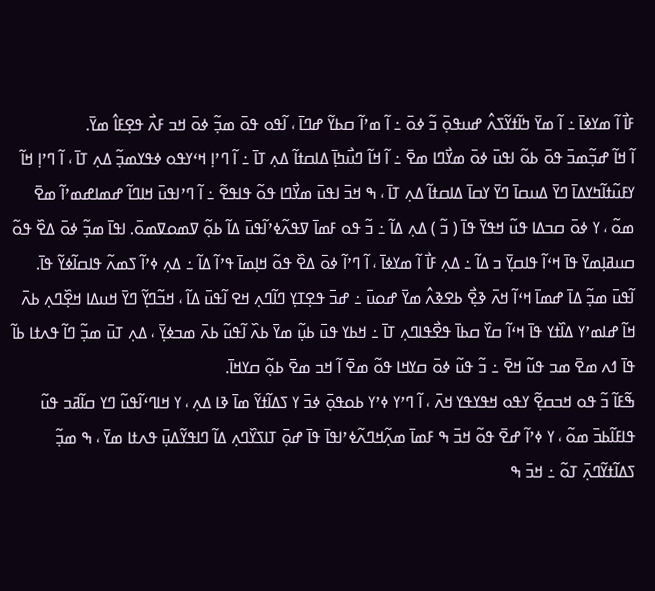ߓߊ߯ ߊ߬ ߘߌߦߊ߫ ߸ ߊ߬ ߘߌ߫ ߤߊ߬ߙߌ߬ߖߍ߮ ߝߎߟߋ߲߫ ߏ߬ ߦߋ߫ ߸ ߊ߬ ߘߴߊ߬ ߛߕߌ߬ ߝߣߊ߫ ، ߊ߬ߟߋ ߟߋ߫ ߘߏ߲߬ ߦߋ߫ ߞߏ ߓߍ߯ ߟߐ߲ߓߊ߮ ߘߌ߫.
ߊ߬ ߞߊ߬ ߝߏ߲߬ߘߏ߫ ߟߋ߫ ߕߋ߬ ߊߟߎ߫ ߦߋ߫ ߘߌ߯ߣߊ ߘߐ߫ ߸ ߊ߬ ߞߊ߬ ߣߎ߯ߤߊ߲߫ ߡߊߛߙߊ߬ ߡߍ߲ ߠߊ߫ ߸ ߊ߬ ߣߴߊ߲ ߞߵߌߟߋ ߦߟߌߘߏ߲߬ ߡߍ߲ ߠߊ߫ ، ߊ߬ ߣߴߊ߲ ߞߊ߬ ߌߓߎ߬ߙߊ߬ߤߌߡߊ߫ ߣߌ߫ ߡߎߛߊ߫ ߣߌ߫ ߌߛߊ߫ ߡߊߛߙߊ߬ ߡߍ߲ ߠߊ߫ ، ߒ ߞߏ߫ ߊߟߎ߫ ߘߌ߯ߣߊ ߟߋ߬ ߟߊߟߐ߬ ߸ ߊ߬ ߣߴߊߟߎ߫ ߞߊߣߊ߬ ߝߘߊߝߘߴߊ߬ ߘߐ߫ ߘߋ߬ ، ߌ ߦߋ߫ ߛߏߡߊ ߟߎ߬ ߞߟߌ߫ ߟߊ߫ ( ߏ߬ ) ߡߍ߲ ߡߊ߬ ߸ ߏ߬ ߟߋ ߓߘߊ߫ ߜߟߍ߬ߦߴߊ߬ߟߎ߫ ߡߊ߬ ߕߋ߲߬ ߜߘߋߜߘߋ߫. ߊߟߊ߫ ߘߏ߲߬ ߦߋ߫ ߡߐ߰ ߟߋ߬ ߛߎߥߊ߲ߘߌ߫ ߟߊ߫ ߞߵߊ߬ ߟߊߛߌ߲߫ ߏ ߡߊ߬ ߸ ߡߍ߲ ߓߊ߯ ߊ߬ ߘߌߦߊ߫ ، ߊ߬ ߣߴߊ߬ ߦߋ߫ ߡߐ߰ ߟߋ߬ ߞߊ߲ߘߊ߫ ߟߴߊ߬ ߡߊ߬ ߸ ߡߍ߲ ߦߴߊ߬ ߖߘߍ߬ ߟߊߛߊ߬ߦߌ߬ ߟߊ߫.
ߊ߬ߟߎ߫ ߘߏ߲߬ ߡߊ߫ ߝߘߊ߫ ߞߵߊ߬ ߞߍ߫ ߢߐ߲߯ ߕߐߢߍ߮ ߘߌ߫ ߝߋߎ߫ ߸ ߝߏ߫ ߟߐ߲ߠߌ߲ ߣߊ߬ߣߍ߲ ߞߐ ߊ߬ߟߎ߫ ߡߊ߬ ، ߞߏ߬ߣߌ߲߬ ߣߌ߫ ߞߎߡߊ ߞߐ߲߰ߣߍ߲ ߕߍ߫ ߞߊ߬ ߝߊߘߴߌ ߡߊ߰ߙߌ ߟߊ߫ ߞߵߊ߬ ߛߌ߰ ߛߕߊ߫ ߟߐ߯ߟߊߣߍ߲ ߠߊ߫ ߸ ߞߕߌ ߟߎ߫ ߕߎ߲߬ ߘߌ߫ ߕߍ߰ ߊ߬ߟߎ߬ ߕߍ߫ ߘߏߦߌ߲߫ ، ߡߍ߲ ߠߎ߫ ߘߏ߲߬ ߣߊ߬ ߟߍߙߊ ߕߊ߬ ߟߊ߫ ߗߍ ߘߐ߫ ߘߏ ߟߎ߬ ߞߐ߫ ߸ ߏ߬ ߟߎ߬ ߦߋ߫ ߛߌߞߊ ߟߋ߬ ߘߐ߫ ߊ߬ ߞߏ ߘߐ߫ ߕߋ߲߬ ߛߌߞߊ߫.
ߒ߬ߓߊ߬ ߏ߬ ߟߋ ߞߏߛߐ߲߬ ߌߟߋ ߞߟߌߟߌ ߞߍ߫ ، ߊ߬ ߣߴߌ ߦߴߌ ߕߋߟߋ߲߫ ߦߏ߫ ߌ ߖߡߊ߬ߙߌ߬ ߘߊ߫ ߢߊ ߡߍ߲ ، ߌ ߞߊߣߵߊ߬ߟߎ߬ ߣߌ ߛߊ߬ߥߏ ߟߎ߬ ߟߊߓߊ߬ߕߏ߫ ߘߋ߬ ، ߌ ߦߴߊ߬ ߝߐ߫ ߟߋ߬ ߞߏ߫ ߒ ߓߘߊ߫ ߘߍ߲߬ߞߣߍ߬ߦߴߊߟߊ߫ ߟߊ߫ ߝߋ߲߫ ߠߊߖߌ߰ߣߍ߲ ߡߊ߬ ߣߊߟߌ߬ߡߎ߲߫ ߟߍߙߊ ߘߌ߫ ، ߒ ߘߏ߲߬ ߖߡߊ߬ߙߌ߬ߣߍ߲߫ ߠߋ߬ ߸ ߞߏ߫ ߒ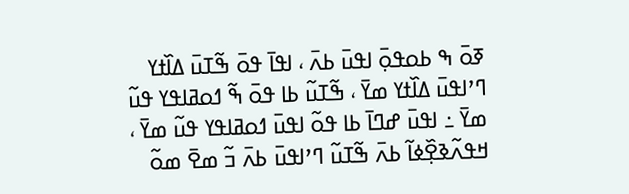ߧߋ߫ ߒ ߕߋߟߋ߲߫ ߊߟߎ߫ ߕߍ߫ ، ߊߟߊ߫ ߟߋ߫ ߒ߬ߠߎ߫ ߡߊ߰ߙߌ ߣߴߊߟߎ߫ ߡߊ߰ߙߌ ߘߌ߫ ، ߒ߬ߠߎ߬ ߕߊ ߟߋ߫ ߒ߬ ߗߋߥߊߟߌ ߟߎ߬ ߘߌ߫ ߸ ߊߟߎ߫ ߝߣߊ߫ ߕߊ ߟߋ߬ ߊߟߎ߫ ߗߋߥߊߟߌ ߟߎ߬ ߘߌ߫ ، ߞߟߍ߬ߢߐ߲߰ߦߊ߬ ߕߍ߫ ߒ߬ߠߎ߬ ߣߴߊߟߎ߫ ߕߍ߫ ߏ߬ ߘߐ߫ ߘߋ߬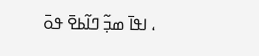، ߊߟߊ߫ ߘߏ߲߬ ߣߊ߬ߕߐ߫ ߟߋ߫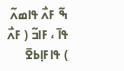ߒ߬ ߓߍ߯ ߟߊߘߍ߬ ߟߊ߫ ، ߓߊߏ߬ ( ߓߍ߯ ) ߟߊߓߊ߲ߕߐ߫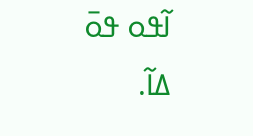ߊ߬ߟߋ ߟߋ߫ ߡߊ߬.